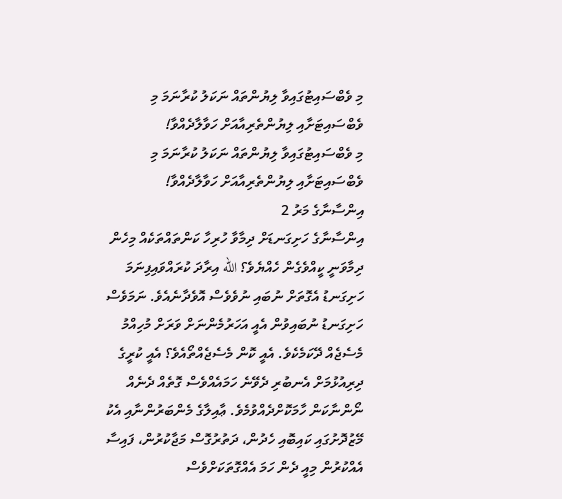މި ވެބްސައިޓުގައިވާ ލިޔުންތައް ނަކަލު ކުރާނަމަ މި ވެބްސައިޓަށާއި ލިޔުންތެރިއާއަށް ހަވާލާދެއްވާ!
މި ވެބްސައިޓުގައިވާ ލިޔުންތައް ނަކަލު ކުރާނަމަ މި ވެބްސައިޓަށާއި ލިޔުންތެރިއާއަށް ހަވާލާދެއްވާ!
އިންސާނާގެ މަރު 2
އިންސާނާގެ ހަށިގަނޑަށް ދިމާވާ ހުރިހާ ކަންތައްތަކެއް މިހެން ދިމާވަނީ ކީއްވެގެން ހެއްޔެވެ؟ الله އިރާދަ ކުރައްވައިފިނަމަ ހަށިގަނޑު އެގޮތަށް ނުބައި ނުވެވެސް އޮވެދާނެއެވެ. ނަމަވެސް ހަށިގަނޑު ނުބައިވުން އެއީ އަހަރުމެންނަށް ވަރަށް މުހިއްމު މެސެޖެއް ދޭކަމެކެވެ. އެއީ ކޮން މެސެޖެއްތޯއެވެ؟ އެއީ ކުރީގެ ދިރިއުޅުމަށް އެނބުރި ދެވޭނެ ހަމައެއްވެސް ގޮތެއް ދެނެއް ނޯންނާކަން ހާމަކޮށްދެއްވުމެވެ. ޢާއިލާގެ މެންބަރުންނާއި އެކު މޭޒުދޮށުގައި ކައިބޮއި ހެދުން، ދަތުރުގޮސް މަޖާކުރުން، ފައިސާ އެއްކުރުން މިއީ ދެން ހަމަ އެއްގޮތަކަށްވެސް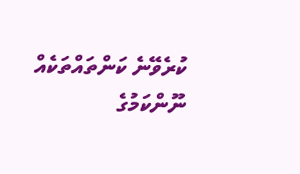ކުރެވޭނެ ކަންތައްތަކެއް ނޫންކަމުގެ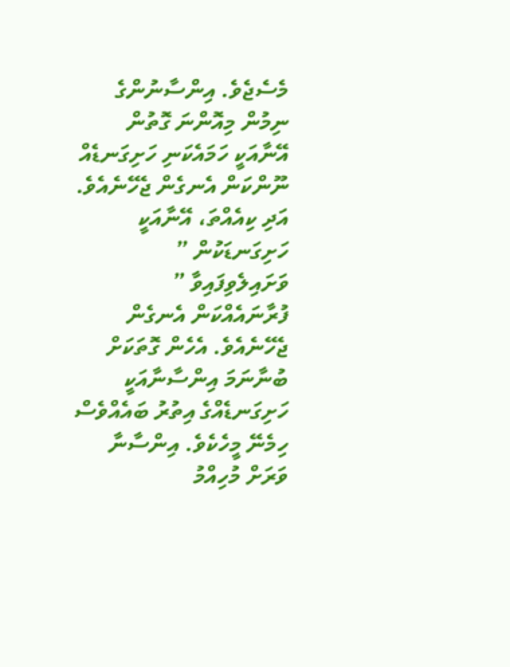މެސެޖެވެ. އިންސާނުންގެ ނިމުން މިއޮންނަ ގޮތުން އޭނާއަކީ ހަމައެކަނި ހަށިގަނޑެއް ނޫންކަން އެނގެން ޖެހޭނެއެވެ. އަދި ކިއެއްތަ، އޭނާއަކީ ހަށިގަނޑަކުން ” ވަށައިލެވިފައިވާ ” ފުރާނައެއްކަން އެނގެން ޖެހޭނެއެވެ. އެހެން ގޮތަކަށް ބުނާނަމަ އިންސާނާއަކީ ހަށިގަނޑެއްގެ އިތުރު ބައެއްވެސް ހިމެނޭ މީހެކެވެ. އިންސާނާ ވަރަށް މުހިއްމު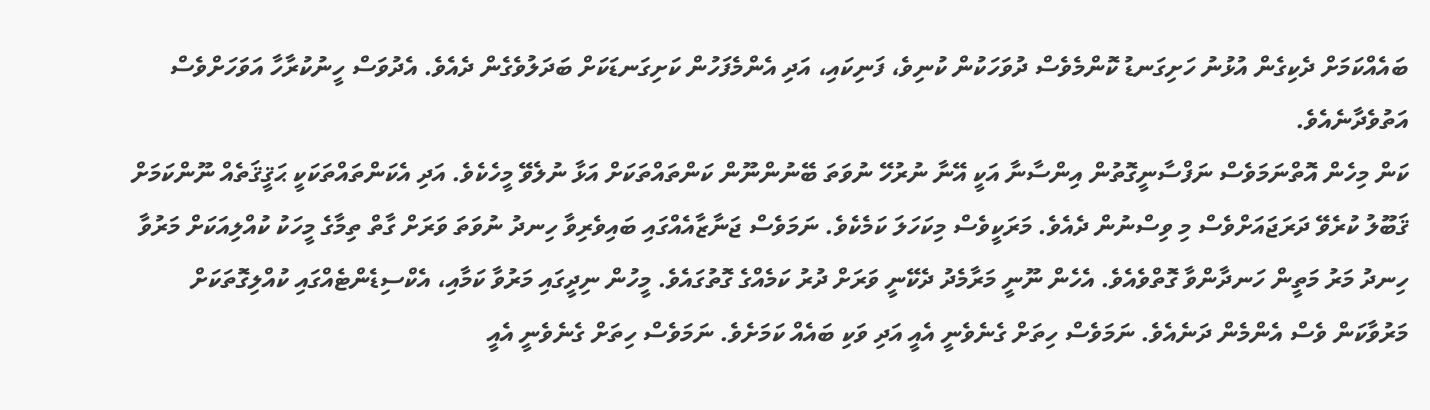ބައެއްކަމަށް ދެކިގެން އުޅުނު ހަށިގަނޑު ކޮންމެވެސް ދުވަހަކުން ކުނިވެ، ފަނިކައި، އަދި އެންމެފަހުން ކަށިގަނޑަކަށް ބަދަލުވެގެން ދެއެވެ. އެދުވަސް ހީނުކުރާހާ އަވަހަށްވެސް އަތުވެދާނެއެވެ.
ކަން މިހެން އޮތްނަމަވެސް ނަފްސާނީގޮތުން އިންސާނާ އަކީ އޭނާ ނުރުހޭ ނުވަތަ ބޭނުންނޫން ކަންތައްތަކަށް އަޅާ ނުލެވޭ މީހެކެވެ. އަދި އެކަންތައްތަކަކީ ޙަޤީޤަތެއް ނޫންކަމަށް ޤަބޫލު ކުރެވޭ ދަރަޖައަށްވެސް މި ވިސްނުން ދެއެވެ. މަރަކީވެސް މިކަހަލަ ކަމެކެވެ. ނަމަވެސް ޖަނާޒާއެއްގައި ބައިވެރިވާ ހިނދު ނުވަތަ ވަރަށް ގާތް ތިމާގެ މީހަކު ކުއްލިއަކަށް މަރުވާ ހިނދު މަރު މަތީން ހަނދާންވާ ގޮތްވެއެވެ. އެހެން ނޫނީ މަރާމެދު ދެކޭނީ ވަރަށް ދުރު ކަމެއްގެ ގޮތުގައެވެ. މީހުން ނިދީގައި މަރުވާ ކަމާއި، އެކްސިޑެންޓެއްގައި ކުއްލިގޮތަކަށް މަރުވާކަން ވެސް އެންމެން ދަނެއެވެ. ނަމަވެސް ހިތަށް ގެނެވެނީ އެއީ އަދި ވަކި ބައެއް ކަމަށެވެ. ނަމަވެސް ހިތަށް ގެނެވެނީ އެއީ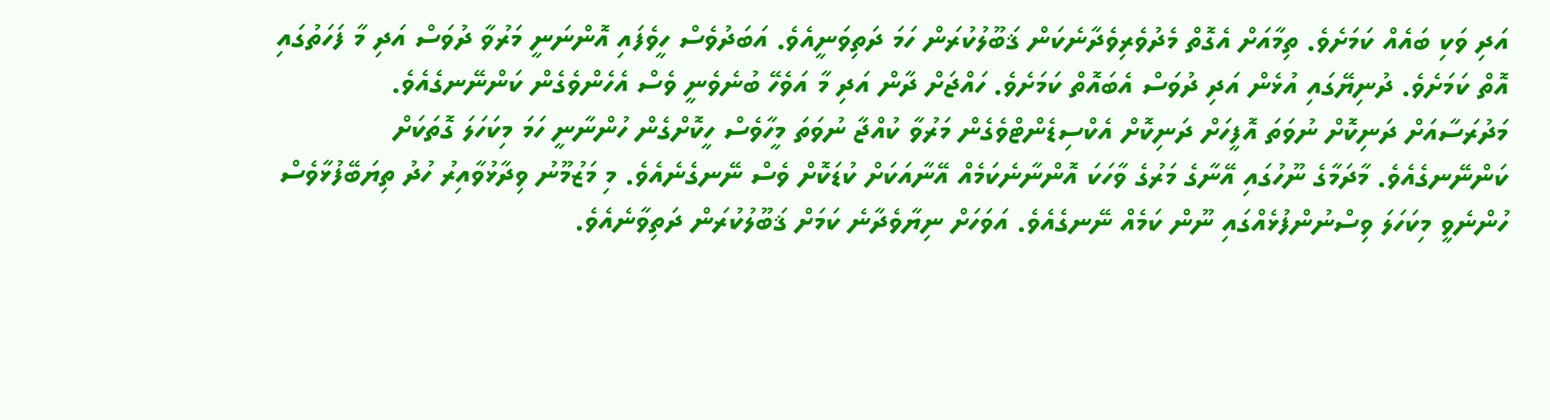އަދި ވަކި ބައެއް ކަމަށެވެ. ތިމާއަށް އެގޮތް މެދުވެރިވެދާނެކަން ޤަބޫލުކުރަން ހަމަ ދަތިވަނީއެވެ. އަބަދުވެސް ހީވެފައި އޮންނަނީ މަރުވާ ދުވަސް އަދި މާ ފަހަތުގައި އޮތް ކަމަށެވެ. ދުނިޔޭގައި އުޅެން އަދި ދުވަސް އެބައޮތް ކަމަށެވެ. ހައްޖަށް ދާން އަދި މާ އަވެހޭ ބުނެވެނީ ވެސް އެހެންވެގެން ކަންނޭނގެއެވެ.
މަދުރަސާއަށް ދަނިކޮށް ނުވަތަ އޮފީހަށް ދަނިކޮށް އެކްސިޑެންޓްވެގެން މަރުވާ ކުއްޖާ ނުވަތަ މީހާވެސް ހީކޮށްގެން ހުންނާނީ ހަމަ މިކަހަލަ ގޮތަކަށް ކަންނޭނގެއެވެ. މާދަމާގެ ނޫހުގައި އޭނާގެ މަރުގެ ވާހަކަ އޮންނާނެކަމެއް އޭނާއަކަށް ކުޑަކޮށް ވެސް ނޭނގެނެއެވެ. މި މަޒުމޫނު ވިދާޅުވާއިރު ހުދު ތިޔަބޭފުޅާވެސް ހުންނެވީ މިކަހަލަ ވިސްނުންފުޅެއްގައި ނޫން ކަމެއް ނޭނގެއެވެ. އަވަހަށް ނިޔާވެދާނެ ކަމަށް ޤަބޫލުކުރަން ދަތިވާނެއެވެ.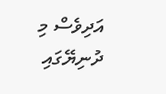އަދިވެސް މި ދުނިޔޭގައި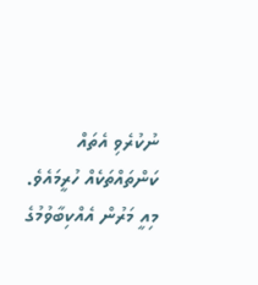ނުކުރެވި އެތައް ކަންތައްތަކެއް ހުރީމައެވެ. މިއީ މަރުން އެއްކިބާވުމުގެ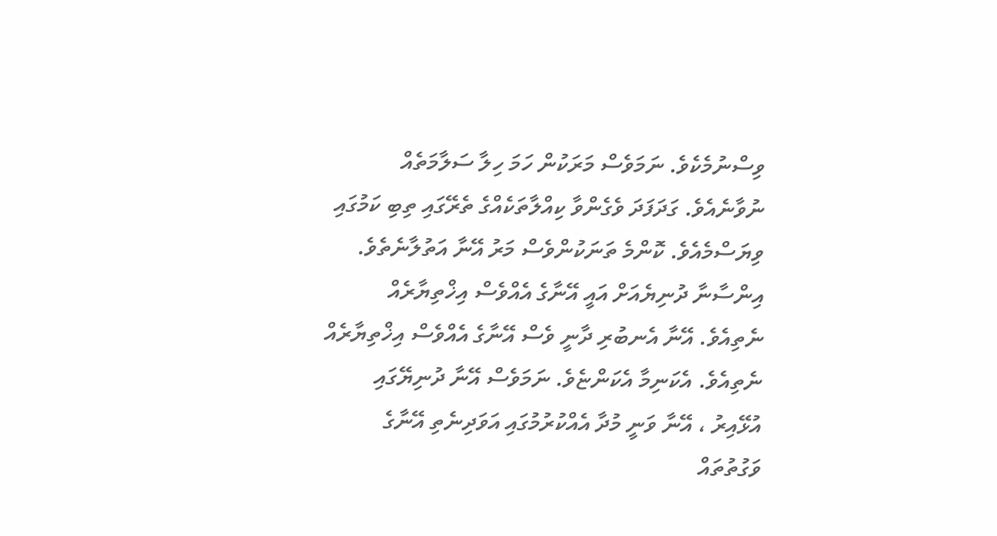ވިސްނުމެކެވެ. ނަމަވެސް މަރަކުން ހަމަ ހިލާ ސަލާމަތެއް ނުވާނެއެވެ. ގަދަފަދަ ވެގެންވާ ކިއްލާތަކެއްގެ ތެރޭގައި ތިބި ކަމުގައި ވިޔަސްމެއެވެ. ކޮންމެ ތަނަކުންވެސް މަރު އޭނާ އަތުލާނެތެވެ.
އިންސާނާ ދުނިޔެއަށް އައީ އޭނާގެ އެއްވެސް އިޚްތިޔާރެއް ނެތިއެވެ. އޭނާ އެނބުރި ދާނީ ވެސް އޭނާގެ އެއްވެސް އިޚްތިޔާރެއް ނެތިއެވެ. އެކަނިމާ އެކަންޏެވެ. ނަމަވެސް އޭނާ ދުނިޔޭގައި އުޅޭއިރު ، އޭނާ ވަނީ މުދާ އެއްކުރުމުގައި އަވަދިނެތި އޭނާގެ ވަގުތުތައް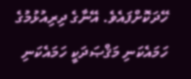ހޭދަކޮށްފައެވެ. އޭނާގެ ދިރިއުޅުމުގެ ހަމައެކަނި މަޤްޞަދަކީ ހަމައެކަނި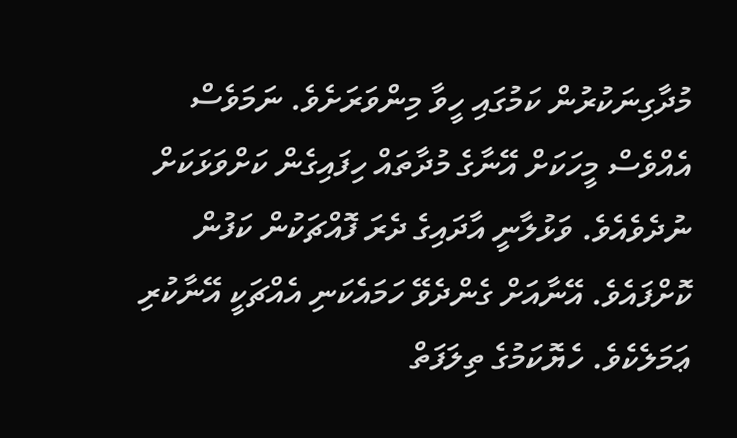މުދާގިނަކުރުން ކަމުގައި ހީވާ މިންވަރަށެވެ. ނަމަވެސް އެއްވެސް މީހަކަށް އޭނާގެ މުދާތައް ހިފައިގެން ކަށްވަޅަކަށް ނުދެވެއެވެ. ވަޅުލާނީ އާދައިގެ ދެރަ ފޮއްޗަކުން ކަފުން ކޮށްފައެވެ. އޭނާއަށް ގެންދެވޭ ހަމައެކަނި އެއްޗަކީ އޭނާކުރި ޢަމަލެކެވެ. ހެޔޮކަމުގެ ތިލަފަތް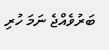ބަރުވެއްޖެ ނަމަ ހުރި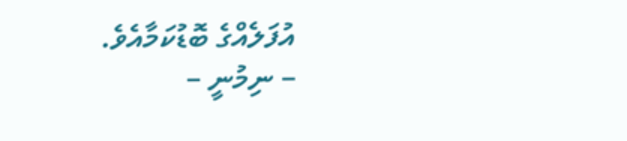އުފަލެއްގެ ބޮޑުކަމާއެވެ.
– ނިމުނީ –